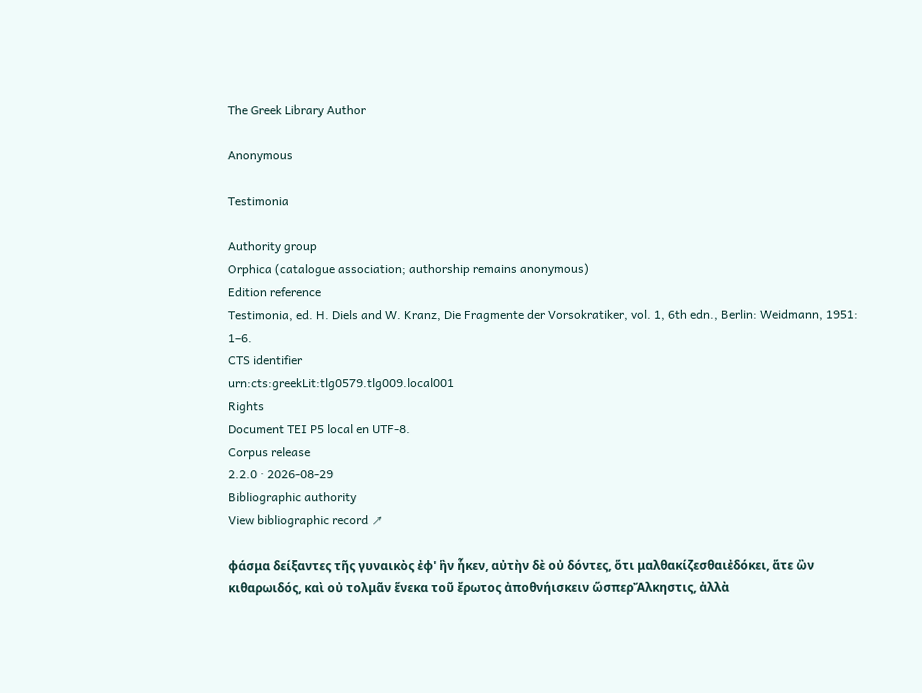The Greek Library Author

Anonymous

Testimonia

Authority group
Orphica (catalogue association; authorship remains anonymous)
Edition reference
Testimonia, ed. H. Diels and W. Kranz, Die Fragmente der Vorsokratiker, vol. 1, 6th edn., Berlin: Weidmann, 1951: 1–6.
CTS identifier
urn:cts:greekLit:tlg0579.tlg009.local001
Rights
Document TEI P5 local en UTF-8.
Corpus release
2.2.0 · 2026-08-29
Bibliographic authority
View bibliographic record ↗

φάσμα δείξαντες τῆς γυναικὸς ἐφ' ἣν ἧκεν, αὐτὴν δὲ οὐ δόντες, ὅτι μαλθακίζεσθαιἐδόκει, ἅτε ὢν κιθαρωιδός, καὶ οὐ τολμᾶν ἕνεκα τοῦ ἔρωτος ἀποθνήισκειν ὥσπερἌλκηστις, ἀλλὰ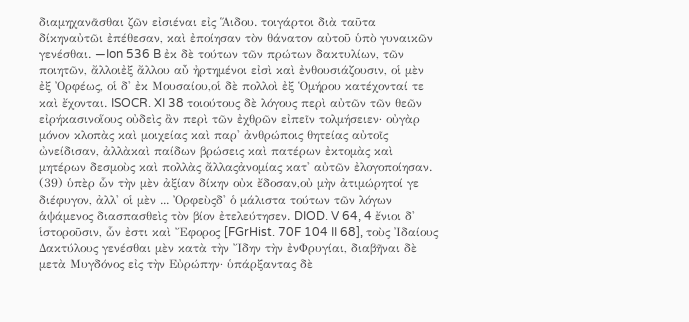διαμηχανᾶσθαι ζῶν εἰσιέναι εἰς Ἅιδου. τοιγάρτοι διὰ ταῦτα δίκηναὐτῶι ἐπέθεσαν, καὶ ἐποίησαν τὸν θάνατον αὐτοῦ ὑπὸ γυναικῶν γενέσθαι. —Ion 536 B ἐκ δὲ τούτων τῶν πρώτων δακτυλίων, τῶν ποιητῶν, ἄλλοιἐξ ἄλλου αὖ ἠρτημένοι εἰσὶ καὶ ἐνθουσιάζουσιν, οἱ μὲν ἐξ Ὀρφέως, οἱ δ' ἐκ Μουσαίου,οἱ δὲ πολλοὶ ἐξ Ὁμήρου κατέχονταί τε καὶ ἔχονται. ISOCR. XI 38 τοιούτους δὲ λόγους περὶ αὐτῶν τῶν θεῶν εἰρήκασινοἵους οὐδεὶς ἂν περὶ τῶν ἐχθρῶν εἰπεῖν τολμήσειεν· οὐγὰρ μόνον κλοπὰς καὶ μοιχείας καὶ παρ' ἀνθρώποις θητείας αὐτοῖς ὠνείδισαν, ἀλλὰκαὶ παίδων βρώσεις καὶ πατέρων ἐκτομὰς καὶ μητέρων δεσμοὺς καὶ πολλὰς ἄλλαςἀνομίας κατ' αὐτῶν ἐλογοποίησαν. (39) ὑπὲρ ὧν τὴν μὲν ἀξίαν δίκην οὐκ ἔδοσαν,οὐ μὴν ἀτιμώρητοί γε διέφυγον, ἀλλ' οἱ μὲν ... Ὀρφεὺςδ' ὁ μάλιστα τούτων τῶν λόγων ἁψάμενος διασπασθεὶς τὸν βίον ἐτελεύτησεν. DIOD. V 64, 4 ἔνιοι δ' ἱστοροῦσιν, ὧν ἐστι καὶ Ἔφορος [FGrHist. 70F 104 II 68], τοὺς Ἰδαίους Δακτύλους γενέσθαι μὲν κατὰ τὴν Ἴδην τὴν ἐνΦρυγίαι, διαβῆναι δὲ μετὰ Μυγδόνος εἰς τὴν Εὐρώπην· ὑπάρξαντας δὲ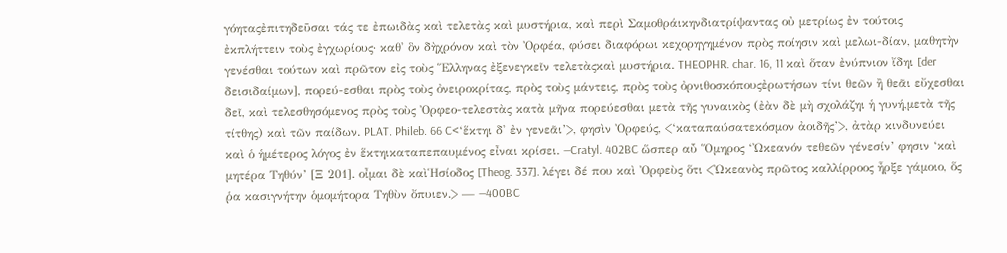γόηταςἐπιτηδεῦσαι τάς τε ἐπωιδὰς καὶ τελετὰς καὶ μυστήρια, καὶ περὶ Σαμοθράικηνδιατρίψαντας οὐ μετρίως ἐν τούτοις ἐκπλήττειν τοὺς ἐγχωρίους· καθ' ὃν δὴχρόνον καὶ τὸν Ὀρφέα, φύσει διαφόρωι κεχορηγημένον πρὸς ποίησιν καὶ μελωι-δίαν, μαθητὴν γενέσθαι τούτων καὶ πρῶτον εἰς τοὺς Ἕλληνας ἐξενεγκεῖν τελετὰςκαὶ μυστήρια. THEOPHR. char. 16, 11 καὶ ὅταν ἐνύπνιον ἴδηι [der δεισιδαίμων], πορεύ-εσθαι πρὸς τοὺς ὀνειροκρίτας, πρὸς τοὺς μάντεις, πρὸς τοὺς ὀρνιθοσκόπουςἐρωτήσων τίνι θεῶν ἢ θεᾶι εὔχεσθαι δεῖ, καὶ τελεσθησόμενος πρὸς τοὺς Ὀρφεο-τελεστὰς κατὰ μῆνα πορεύεσθαι μετὰ τῆς γυναικὸς (ἐὰν δὲ μὴ σχολάζηι ἡ γυνή,μετὰ τῆς τίτθης) καὶ τῶν παίδων. PLAT. Phileb. 66 C<‘ἕκτηι δ' ἐν γενεᾶι’>, φησὶν Ὀρφεύς, <‘καταπαύσατεκόσμον ἀοιδῆς’>, ἀτὰρ κινδυνεύει καὶ ὁ ἡμέτερος λόγος ἐν ἕκτηικαταπεπαυμένος εἶναι κρίσει. —Cratyl. 402BC ὥσπερ αὖ Ὅμηρος ‘Ὠκεανόν τεθεῶν γένεσίν’ φησιν ‘καὶ μητέρα Τηθύν’ [Ξ 201]. οἶμαι δὲ καὶἩσίοδος [Theog. 337]. λέγει δέ που καὶ Ὀρφεὺς ὅτι <Ὠκεανὸς πρῶτος καλλίρροος ἦρξε γάμοιο, ὅς ῥα κασιγνήτην ὁμομήτορα Τηθὺν ὄπυιεν.> — —400BC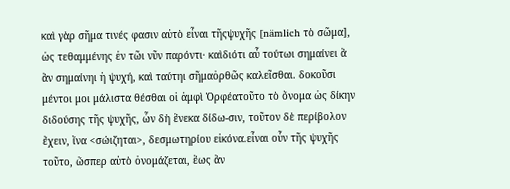καὶ γὰρ σῆμα τινές φασιν αὐτὸ εἶναι τῆςψυχῆς [nämlich τὸ σῶμα], ὡς τεθαμμένης ἐν τῶι νῦν παρόντι· καὶδιότι αὖ τούτωι σημαίνει ἃ ἂν σημαίνηι ἡ ψυχή, καὶ ταύτηι σῆμαὀρθῶς καλεῖσθαι. δοκοῦσι μέντοι μοι μάλιστα θέσθαι οἱ ἀμφὶ Ὀρφέατοῦτο τὸ ὄνομα ὡς δίκην διδούσης τῆς ψυχῆς, ὧν δὴ ἕνεκα δίδω-σιν, τοῦτον δὲ περίβολον ἔχειν, ἵνα <σώιζηται>, δεσμωτηρίου εἰκόνα.εἶναι οὖν τῆς ψυχῆς τοῦτο, ὥσπερ αὐτὸ ὀνομάζεται, ἕως ἂν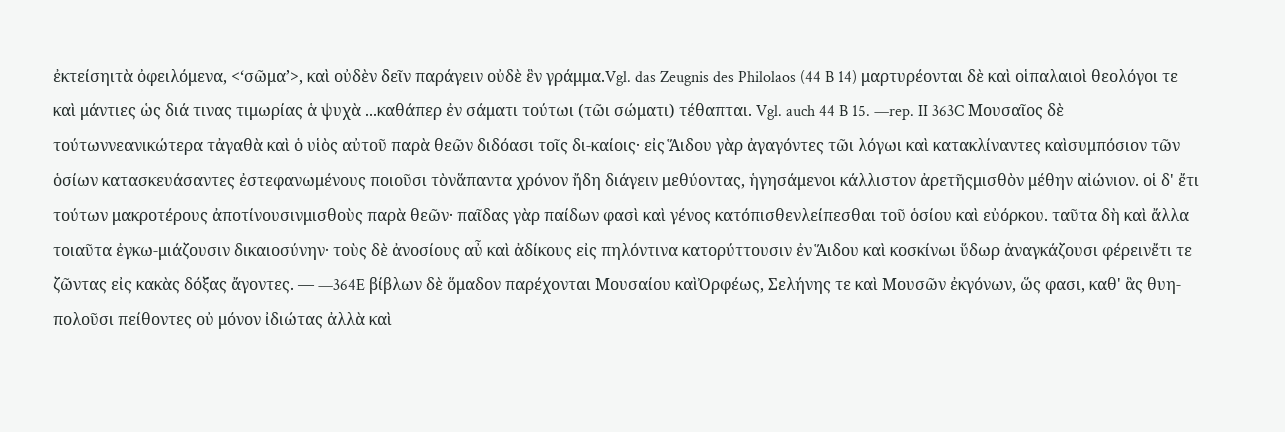ἐκτείσηιτὰ ὀφειλόμενα, <‘σῶμα’>, καὶ οὐδὲν δεῖν παράγειν οὐδὲ ἓν γράμμα.Vgl. das Zeugnis des Philolaos (44 B 14) μαρτυρέονται δὲ καὶ οἱπαλαιοὶ θεολόγοι τε καὶ μάντιες ὡς διά τινας τιμωρίας ἁ ψυχὰ ...καθάπερ ἐν σάματι τούτωι (τῶι σώματι) τέθαπται. Vgl. auch 44 B 15. —rep. II 363C Μουσαῖος δὲ τούτωννεανικώτερα τἀγαθὰ καὶ ὁ υἱὸς αὐτοῦ παρὰ θεῶν διδόασι τοῖς δι-καίοις· εἰς Ἅιδου γὰρ ἀγαγόντες τῶι λόγωι καὶ κατακλίναντες καὶσυμπόσιον τῶν ὁσίων κατασκευάσαντες ἐστεφανωμένους ποιοῦσι τὸνἅπαντα χρόνον ἤδη διάγειν μεθύοντας, ἡγησάμενοι κάλλιστον ἀρετῆςμισθὸν μέθην αἰώνιον. οἱ δ' ἔτι τούτων μακροτέρους ἀποτίνουσινμισθοὺς παρὰ θεῶν· παῖδας γὰρ παίδων φασὶ καὶ γένος κατόπισθενλείπεσθαι τοῦ ὁσίου καὶ εὐόρκου. ταῦτα δὴ καὶ ἄλλα τοιαῦτα ἐγκω-μιάζουσιν δικαιοσύνην· τοὺς δὲ ἀνοσίους αὖ καὶ ἀδίκους εἰς πηλόντινα κατορύττουσιν ἐν Ἅιδου καὶ κοσκίνωι ὕδωρ ἀναγκάζουσι φέρεινἔτι τε ζῶντας εἰς κακὰς δόξας ἄγοντες. — —364E βίβλων δὲ ὅμαδον παρέχονται Μουσαίου καὶὈρφέως, Σελήνης τε καὶ Μουσῶν ἐκγόνων, ὥς φασι, καθ' ἃς θυη-πολοῦσι πείθοντες οὐ μόνον ἰδιώτας ἀλλὰ καὶ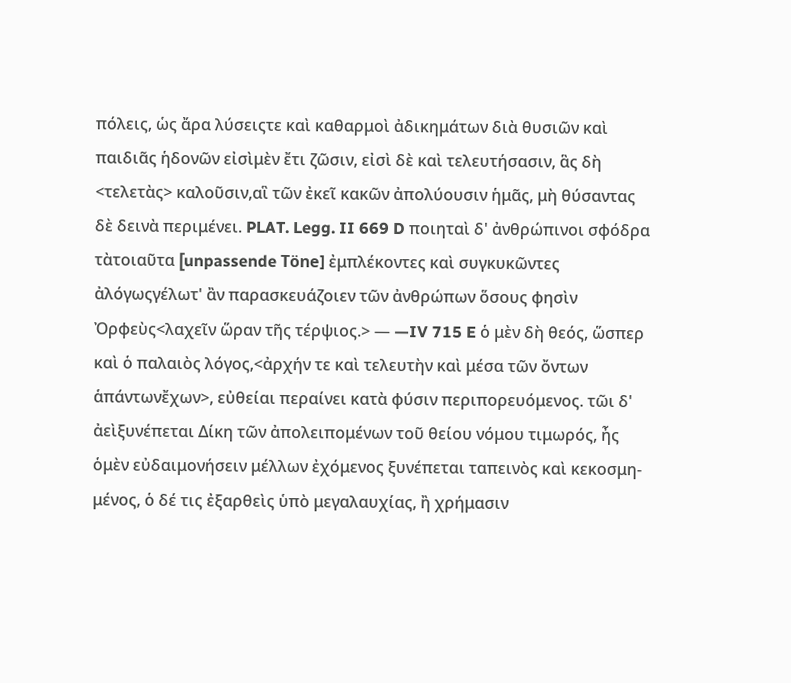πόλεις, ὡς ἄρα λύσειςτε καὶ καθαρμοὶ ἀδικημάτων διὰ θυσιῶν καὶ παιδιᾶς ἡδονῶν εἰσὶμὲν ἔτι ζῶσιν, εἰσὶ δὲ καὶ τελευτήσασιν, ἃς δὴ <τελετὰς> καλοῦσιν,αἳ τῶν ἐκεῖ κακῶν ἀπολύουσιν ἡμᾶς, μὴ θύσαντας δὲ δεινὰ περιμένει. PLAT. Legg. II 669 D ποιηταὶ δ' ἀνθρώπινοι σφόδρα τὰτοιαῦτα [unpassende Töne] ἐμπλέκοντες καὶ συγκυκῶντες ἀλόγωςγέλωτ' ἂν παρασκευάζοιεν τῶν ἀνθρώπων ὅσους φησὶν Ὀρφεὺς<λαχεῖν ὥραν τῆς τέρψιος.> — —IV 715 E ὁ μὲν δὴ θεός, ὥσπερ καὶ ὁ παλαιὸς λόγος,<ἀρχήν τε καὶ τελευτὴν καὶ μέσα τῶν ὄντων ἁπάντωνἔχων>, εὐθείαι περαίνει κατὰ φύσιν περιπορευόμενος. τῶι δ' ἀεὶξυνέπεται Δίκη τῶν ἀπολειπομένων τοῦ θείου νόμου τιμωρός, ἦς ὁμὲν εὐδαιμονήσειν μέλλων ἐχόμενος ξυνέπεται ταπεινὸς καὶ κεκοσμη-μένος, ὁ δέ τις ἐξαρθεὶς ὑπὸ μεγαλαυχίας, ἢ χρήμασιν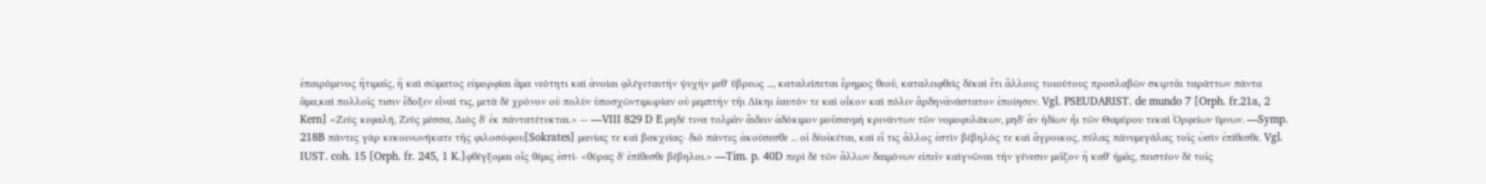ἐπαιρόμενος ἢτιμαῖς, ἢ καὶ σώματος εὐμορφίαι ἅμα νεότητι καὶ ἀνοίαι φλέγεταιτὴν ψυχὴν μεθ' ὕβρεως ..., καταλείπεται ἔρημος θεοῦ, καταλειφθεὶς δὲκαὶ ἔτι ἄλλους τοιούτους προσλαβὼν σκιρτᾶι ταράττων πάντα ἅμα,καὶ πολλοῖς τισιν ἔδοξεν εἶναί τις, μετὰ δὲ χρόνον οὐ πολὺν ὑποσχὼντιμωρίαν οὐ μεμπτὴν τῆι Δίκηι ἑαυτόν τε καὶ οἶκον καὶ πόλιν ἄρδηνἀνάστατον ἐποίησεν. Vgl. PSEUDARIST. de mundo 7 [Orph. fr.21a, 2 Kern] <Ζεὺς κεφαλή, Ζεὺς μέσσα, Διὸς δ' ἐκ πάντατέτυκται.> — —VIII 829 D E μηδέ τινα τολμᾶν ἄιδειν ἀδόκιμον μοῦσανμὴ κρινάντων τῶν νομοφυλάκων, μηδ' ἂν ἡδίων ἦι τῶν Θαμύρου τεκαὶ Ὀρφείων ὕμνων. —Symp. 218B πάντες γὰρ κεκοινωνήκατε τῆς φιλοσόφου[Sokrates] μανίας τε καὶ βακχείας· διὸ πάντες ἀκούσεσθε ... οἱ δὲοἰκέται, καὶ εἴ τις ἄλλος ἐστὶν βέβηλός τε καὶ ἄγροικος, πύλας πάνυμεγάλας τοῖς ὠσὶν ἐπίθεσθε. Vgl. IUST. coh. 15 [Orph. fr. 245, 1 K.]φθέγξομαι οἷς θέμις ἐστί· <θύρας δ' ἐπίθεσθε βέβηλοι.> —Tim. p. 40D περὶ δὲ τῶν ἄλλων δαιμόνων εἰπεῖν καὶγνῶναι τὴν γένεσιν μεῖζον ἢ καθ' ἡμᾶς, πειστέον δὲ τοῖς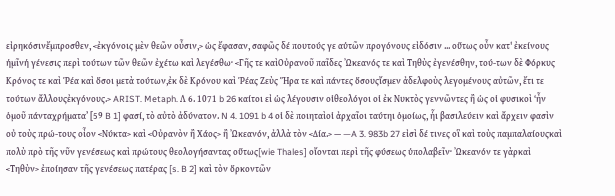εἰρηκόσινἔμπροσθεν, <ἐκγόνοις μὲν θεῶν οὖσιν,> ὡς ἔφασαν, σαφῶς δέ πουτούς γε αὑτῶν προγόνους εἰδόσιν ... οὕτως οὖν κατ' ἐκείνους ἡμῖνἡ γένεσις περὶ τούτων τῶν θεῶν ἐχέτω καὶ λεγέσθω· <Γῆς τε καὶΟὐρανοῦ παῖδες Ὠκεανός τε καὶ Τηθὺς ἐγενέσθην, τού-των δὲ Φόρκυς Κρόνος τε καὶ Ῥέα καὶ ὅσοι μετὰ τούτων,ἐκ δὲ Κρόνου καὶ Ῥέας Ζεὺς Ἥρα τε καὶ πάντες ὅσουςἴσμεν ἀδελφοὺς λεγομένους αὐτῶν, ἔτι τε τούτων ἄλλουςἐκγόνους.> ARIST. Metaph. Λ 6. 1071 b 26 καίτοι εἰ ὡς λέγουσιν οἱθεολόγοι οἱ ἐκ Νυκτὸς γεννῶντες ἢ ὡς οἱ φυσικοὶ ‘ἦν ὁμοῦ πάνταχρήματα’ [59 B 1] φασί, τὸ αὐτὸ ἀδύνατον. N 4. 1091 b 4 οἱ δὲ ποιηταὶοἱ ἀρχαῖοι ταύτηι ὁμοίως, ἧι βασιλεύειν καὶ ἄρχειν φασὶν οὐ τοὺς πρώ-τους οἶον <Νύκτα> καὶ <Οὐρανὸν ἢ Χάος> ἢ Ὠκεανόν, ἀλλὰ τὸν <Δία.> — —A 3. 983b 27 εἰσὶ δέ τινες οἳ καὶ τοὺς παμπαλαίουςκαὶ πολὺ πρὸ τῆς νῦν γενέσεως καὶ πρώτους θεολογήσαντας οὕτως[wie Thales] οἴονται περὶ τῆς φύσεως ὑπολαβεῖν· Ὠκεανόν τε γὰρκαὶ <Τηθὺν> ἐποίησαν τῆς γενέσεως πατέρας [s. B 2] καὶ τὸν ὅρκοντῶν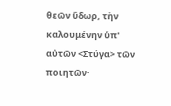θεῶν ὕδωρ, τὴν καλουμένην ὑπ' αὐτῶν <Στύγα> τῶν ποιητῶν·